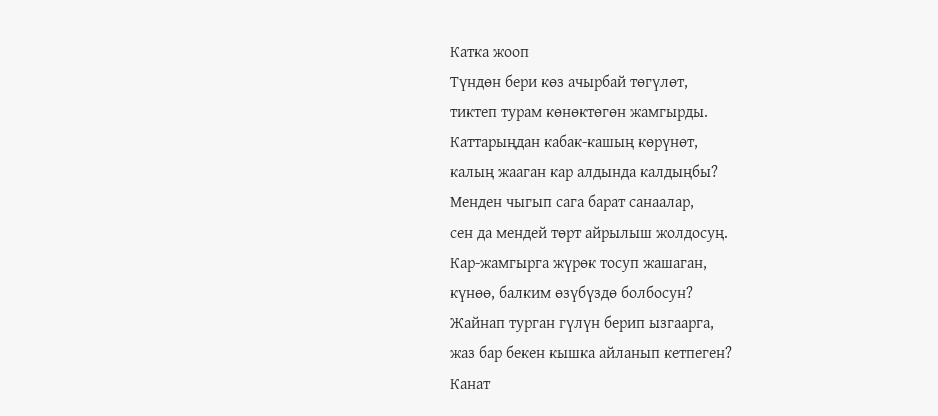Катка жооп
Түндөн бери көз ачырбай төгүлөт,
тиктеп турам көнөктөгөн жамгырды.
Каттарыңдан кабак-кашың көрүнөт,
калың жааган кар алдында калдыңбы?
Менден чыгып сага барат санаалар,
сен да мендей төрт айрылыш жолдосуң.
Кар-жамгырга жүрөк тосуп жашаган,
күнөө, балким өзүбүздө болбосун?
Жайнап турган гүлүн берип ызгаарга,
жаз бар бекен кышка айланып кетпеген?
Канат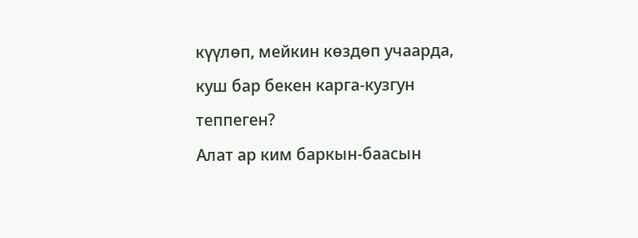күүлөп, мейкин көздөп учаарда,
куш бар бекен карга-кузгун теппеген?
Алат ар ким баркын-баасын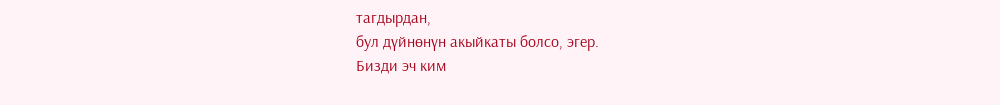тагдырдан,
бул дүйнөнүн акыйкаты болсо, эгер.
Бизди эч ким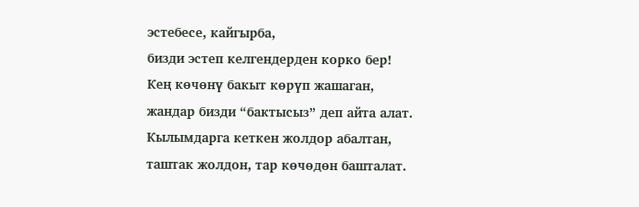эстебесе, кайгырба,
бизди эстеп келгендерден корко бер!
Кең көчөнү бакыт көрүп жашаган,
жандар бизди “бактысыз” деп айта алат.
Кылымдарга кеткен жолдор абалтан,
таштак жолдон, тар көчөдөн башталат.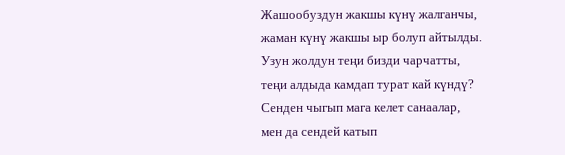Жашообуздун жакшы күнү жалганчы,
жаман күнү жакшы ыр болуп айтылды.
Узун жолдун теңи бизди чарчатты,
теңи алдыда камдап турат кай күндү?
Сенден чыгып мага келет санаалар,
мен да сендей катып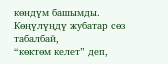көндүм башымды.
Көңүлүңдү жубатар сөз табалбай,
“көктөм келет” деп,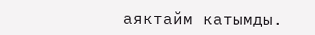аяктайм катымды.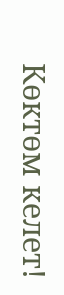Көктөм келет!